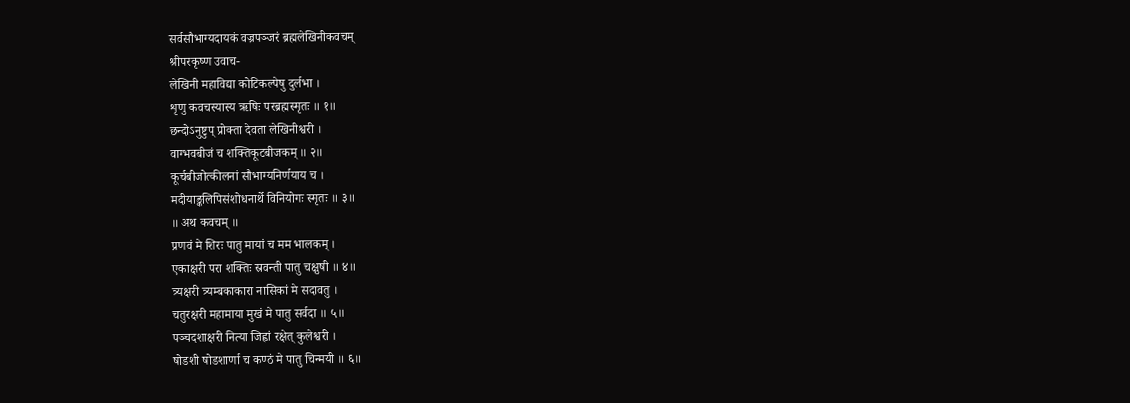सर्वसौभाग्यदायकं वज्रपञ्जरं ब्रह्मलेखिनीकवचम्
श्रीपरकृष्ण उवाच-
लेखिनी महाविद्या कोटिकल्पेषु दुर्लभा ।
शृणु कवचस्यास्य ऋषिः परब्रह्मस्मृतः ॥ १॥
छन्दोऽनुष्टुप् प्रोक्ता देवता लेखिनीश्वरी ।
वाग्भवबीजं च शक्तिकूटबीजकम् ॥ २॥
कूर्चबीजोत्कीलनां सौभाग्यनिर्णयाय च ।
मदीयाङ्कलिपिसंशोधनार्थे विनियोगः स्मृतः ॥ ३॥
॥ अथ कवचम् ॥
प्रणवं मे शिरः पातु मायां च मम भालकम् ।
एकाक्षरी परा शक्तिः स्रवन्ती पातु चक्षुषी ॥ ४॥
त्र्यक्षरी त्र्यम्बकाकारा नासिकां मे सदावतु ।
चतुरक्षरी महामाया मुखं मे पातु सर्वदा ॥ ५॥
पञ्चदशाक्षरी नित्या जिह्वां रक्षेत् कुलेश्वरी ।
षोडशी षोडशार्णा च कण्ठं मे पातु चिन्मयी ॥ ६॥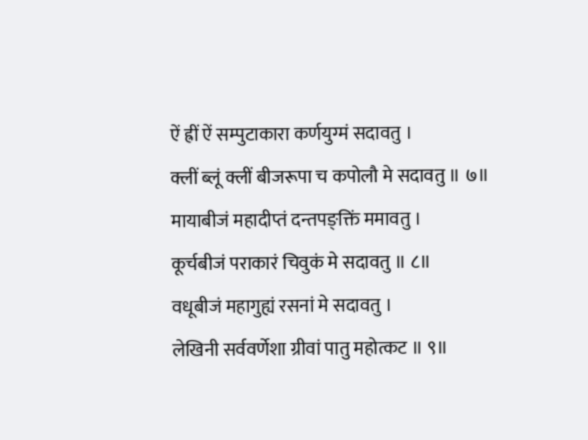ऐं ह्रीं ऐं सम्पुटाकारा कर्णयुग्मं सदावतु ।
क्लीं ब्लूं क्लीं बीजरूपा च कपोलौ मे सदावतु ॥ ७॥
मायाबीजं महादीप्तं दन्तपङ्क्तिं ममावतु ।
कूर्चबीजं पराकारं चिवुकं मे सदावतु ॥ ८॥
वधूबीजं महागुह्यं रसनां मे सदावतु ।
लेखिनी सर्ववर्णेशा ग्रीवां पातु महोत्कट ॥ ९॥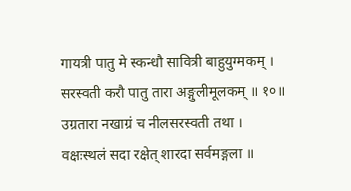गायत्री पातु मे स्कन्धौ सावित्री बाहुयुग्मकम् ।
सरस्वती करौ पातु तारा अङ्गुलीमूलकम् ॥ १०॥
उग्रतारा नखाग्रं च नीलसरस्वती तथा ।
वक्षःस्थलं सदा रक्षेत् शारदा सर्वमङ्गला ॥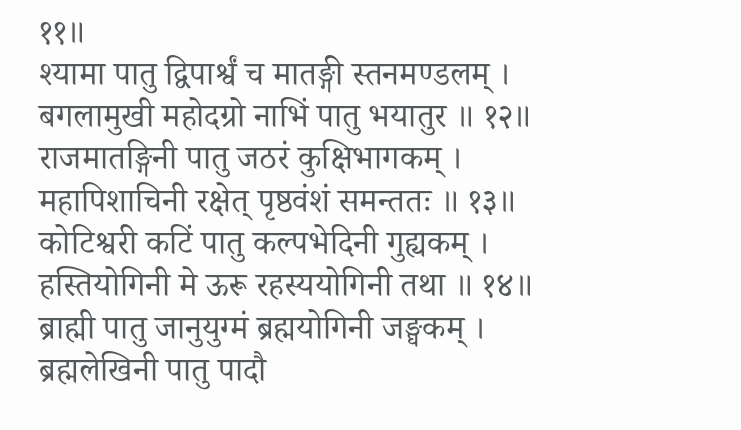११॥
श्यामा पातु द्विपार्श्वं च मातङ्गी स्तनमण्डलम् ।
बगलामुखी महोदग्रो नाभिं पातु भयातुर ॥ १२॥
राजमातङ्गिनी पातु जठरं कुक्षिभागकम् ।
महापिशाचिनी रक्षेत् पृष्ठवंशं समन्ततः ॥ १३॥
कोटिश्वरी कटिं पातु कल्पभेदिनी गुह्यकम् ।
हस्तियोगिनी मे ऊरू रहस्ययोगिनी तथा ॥ १४॥
ब्राह्मी पातु जानुयुग्मं ब्रह्मयोगिनी जङ्घकम् ।
ब्रह्मलेखिनी पातु पादौ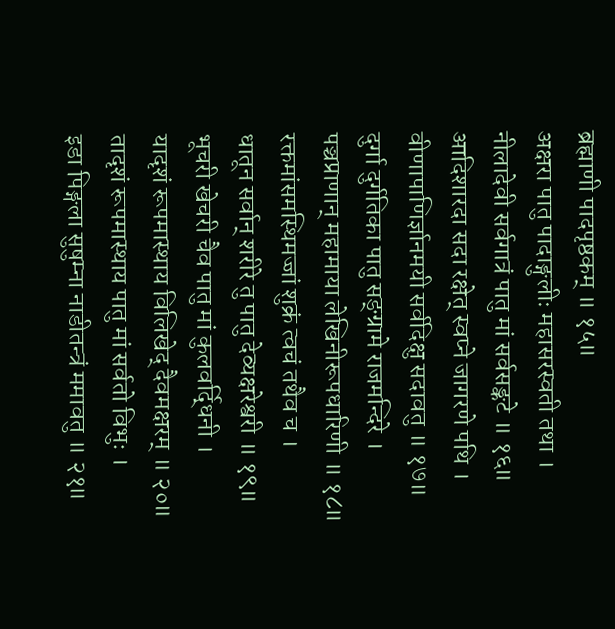ब्रह्माणी पादपृष्ठकम् ॥ १५॥
अक्षरा पातु पादाङ्गुलीः महासरस्वती तथा ।
नीलादेवी सर्वगात्रं पातु मां सर्वसङ्कटे ॥ १६॥
आदिशारदा सदा रक्षेत् स्वप्ने जागरणे पथि ।
वीणापाणिर्ज्ञानमयी सर्वदिक्षु सदावतु ॥ १७॥
दुर्गा दुर्गतिका पातु सङ्ग्रामे राजमन्दिरे ।
पञ्चप्राणान् महामाया लेखिनीरूपधारिणी ॥ १८॥
रक्तमांसमस्थिमज्जां शुक्रं त्वचं तथैव च ।
धातून सर्वान् शरीरे तु पातु देव्यक्षरेश्वरी ॥ १९॥
भूचरी खेचरी चैव पातु मां कुलवर्द्धिनी ।
यादृशं रूपमास्थाय विलिखेद् दैवमक्षरम् ॥ २०॥
तादृशं रूपमास्थाय पातु मां सर्वतो विभुः ।
इडा पिङ्गला सुषुम्ना नाडीतन्त्रं ममावतु ॥ २१॥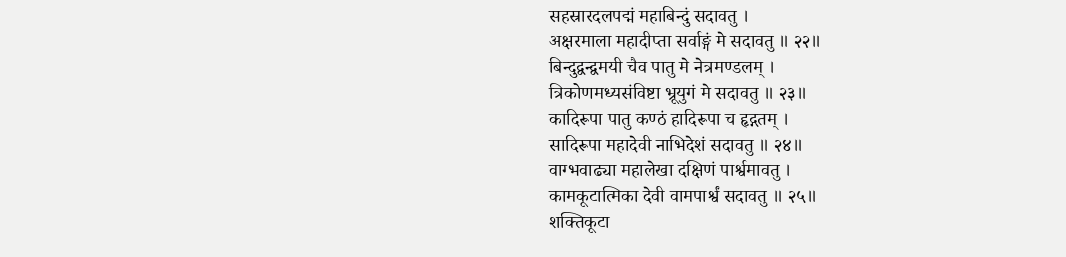सहस्रारदलपद्मं महाबिन्दुं सदावतु ।
अक्षरमाला महादीप्ता सर्वाङ्गं मे सदावतु ॥ २२॥
बिन्दुद्वन्द्वमयी चैव पातु मे नेत्रमण्डलम् ।
त्रिकोणमध्यसंविष्टा भ्रूयुगं मे सदावतु ॥ २३॥
कादिरूपा पातु कण्ठं हादिरूपा च हृद्गतम् ।
सादिरूपा महादेवी नाभिदेशं सदावतु ॥ २४॥
वाग्भवाढ्या महालेखा दक्षिणं पार्श्वमावतु ।
कामकूटात्मिका देवी वामपार्श्वं सदावतु ॥ २५॥
शक्तिकूटा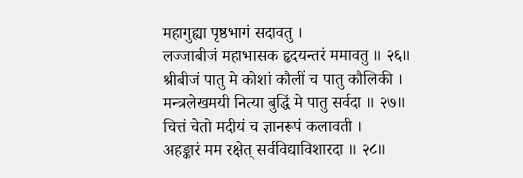महागुह्या पृष्ठभागं सदावतु ।
लज्जाबीजं महाभासक हृदयन्तरं ममावतु ॥ २६॥
श्रीबीजं पातु मे कोशां कौलीं च पातु कौलिकी ।
मन्त्रलेखमयी नित्या बुद्धिं मे पातु सर्वदा ॥ २७॥
चित्तं चेतो मदीयं च ज्ञानरूपं कलावती ।
अहङ्कारं मम रक्षेत् सर्वविद्याविशारदा ॥ २८॥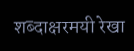शब्दाक्षरमयी रेखा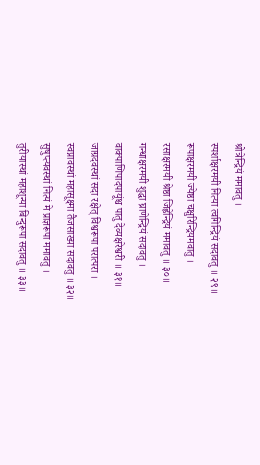श्रोत्रेन्द्रियं ममावतु ।
स्पर्शाक्षरमयी नित्या त्वगिन्द्रियं सदावतु ॥ २९॥
रूपाक्षरमयी ज्येष्ठा चक्षुरिन्द्रियमवातु ।
रसाक्षरमयी श्रेष्ठा जिह्वेन्द्रियं ममावतु ॥ ३०॥
गन्धाक्षरमयी शुद्धा घ्राणेन्द्रियं सदावतु ।
वाक्पाणिपादपायूंश्च पातु देव्यक्षरेश्वरी ॥ ३१॥
जाग्रदवस्थां सदा रक्षेत् विश्वरूपा परात्परा ।
स्वप्नावस्थां महासूक्ष्मा तैजसाख्या सदावतु ॥ ३२॥
सुषुप्त्यवस्थां नित्यं मे प्राज्ञरूपा ममावतु ।
तुरीयास्थां महाशून्या बिन्दुरूपा सदावतु ॥ ३३॥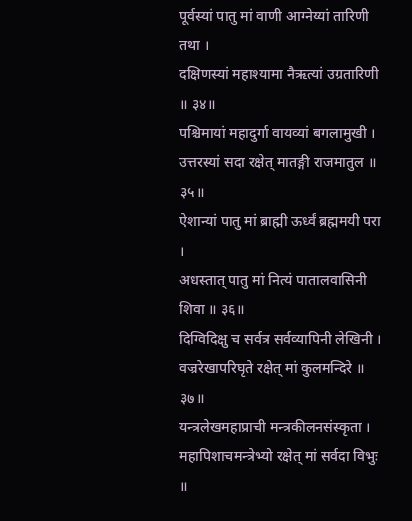पूर्वस्यां पातु मां वाणी आग्नेय्यां तारिणी तथा ।
दक्षिणस्यां महाश्यामा नैऋत्यां उग्रतारिणी ॥ ३४॥
पश्चिमायां महादुर्गा वायव्यां बगलामुखी ।
उत्तरस्यां सदा रक्षेत् मातङ्गी राजमातुल ॥ ३५॥
ऐशान्यां पातु मां ब्राह्मी ऊर्ध्वं ब्रह्ममयी परा ।
अधस्तात् पातु मां नित्यं पातालवासिनी शिवा ॥ ३६॥
दिग्विदिक्षु च सर्वत्र सर्वव्यापिनी लेखिनी ।
वज्ररेखापरिघृते रक्षेत् मां कुलमन्दिरे ॥ ३७॥
यन्त्रलेखमहाप्राची मन्त्रकीलनसंस्कृता ।
महापिशाचमन्त्रेभ्यो रक्षेत् मां सर्वदा विभुः ॥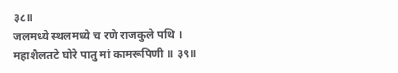३८॥
जलमध्ये स्थलमध्ये च रणे राजकुले पथि ।
महाशैलतटे घोरे पातु मां कामरूपिणी ॥ ३९॥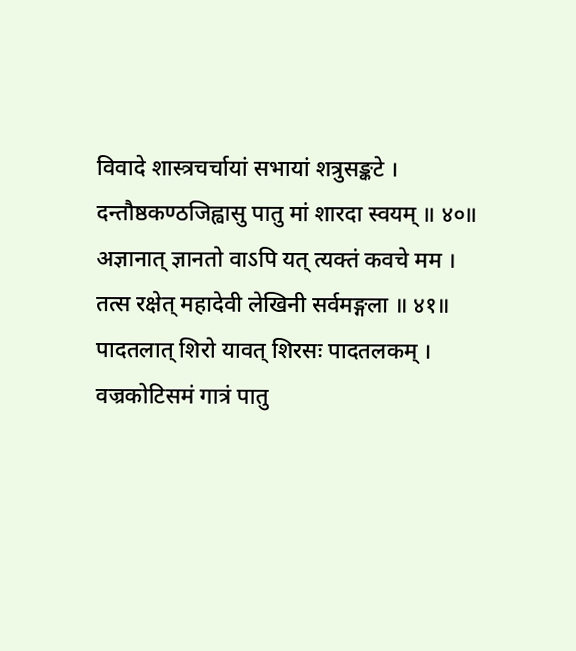विवादे शास्त्रचर्चायां सभायां शत्रुसङ्कटे ।
दन्तौष्ठकण्ठजिह्वासु पातु मां शारदा स्वयम् ॥ ४०॥
अज्ञानात् ज्ञानतो वाऽपि यत् त्यक्तं कवचे मम ।
तत्स रक्षेत् महादेवी लेखिनी सर्वमङ्गला ॥ ४१॥
पादतलात् शिरो यावत् शिरसः पादतलकम् ।
वज्रकोटिसमं गात्रं पातु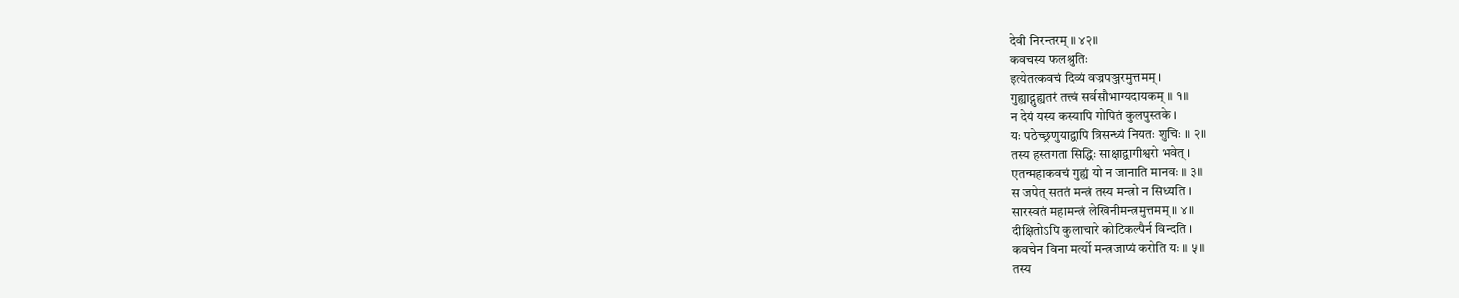देवी निरन्तरम् ॥ ४२॥
कवचस्य फलश्रुतिः
इत्येतत्कवचं दिव्यं वज्रपञ्जरमुत्तमम् ।
गुह्याद्गुह्यतरं तत्त्वं सर्वसौभाग्यदायकम् ॥ १॥
न देयं यस्य कस्यापि गोपितं कुलपुस्तके ।
यः पठेच्छ्रणुयाद्वापि त्रिसन्ध्यं नियतः शुचिः ॥ २॥
तस्य हस्तगता सिद्धिः साक्षाद्वागीश्वरो भवेत् ।
एतन्महाकवचं गुह्यं यो न जानाति मानवः ॥ ३॥
स जपेत् सततं मन्त्रं तस्य मन्त्रो न सिध्यति ।
सारस्वतं महामन्त्रं लेखिनीमन्त्रमुत्तमम् ॥ ४॥
दीक्षितोऽपि कुलाचारे कोटिकल्पैर्न विन्दति ।
कवचेन विना मर्त्यो मन्त्रजाप्यं करोति यः ॥ ५॥
तस्य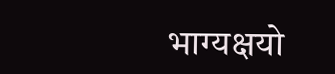भाग्यक्षयो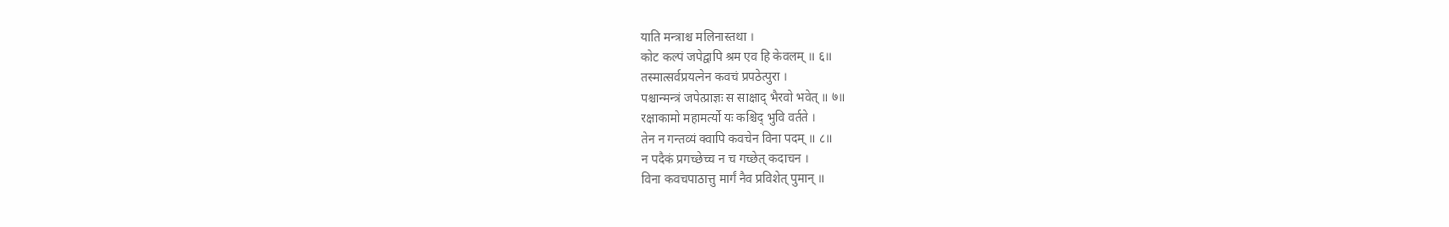याति मन्त्राश्च मलिनास्तथा ।
कोट कल्पं जपेद्वापि श्रम एव हि केवलम् ॥ ६॥
तस्मात्सर्वप्रयत्नेन कवचं प्रपठेत्पुरा ।
पश्चान्मन्त्रं जपेत्प्राज्ञः स साक्षाद् भैरवो भवेत् ॥ ७॥
रक्षाकामो महामर्त्यो यः कश्चिद् भुवि वर्तते ।
तेन न गन्तव्यं क्वापि कवचेन विना पदम् ॥ ८॥
न पदैकं प्रगच्छेच्च न च गच्छेत् कदाचन ।
विना कवचपाठात्तु मार्गं नैव प्रविशेत् पुमान् ॥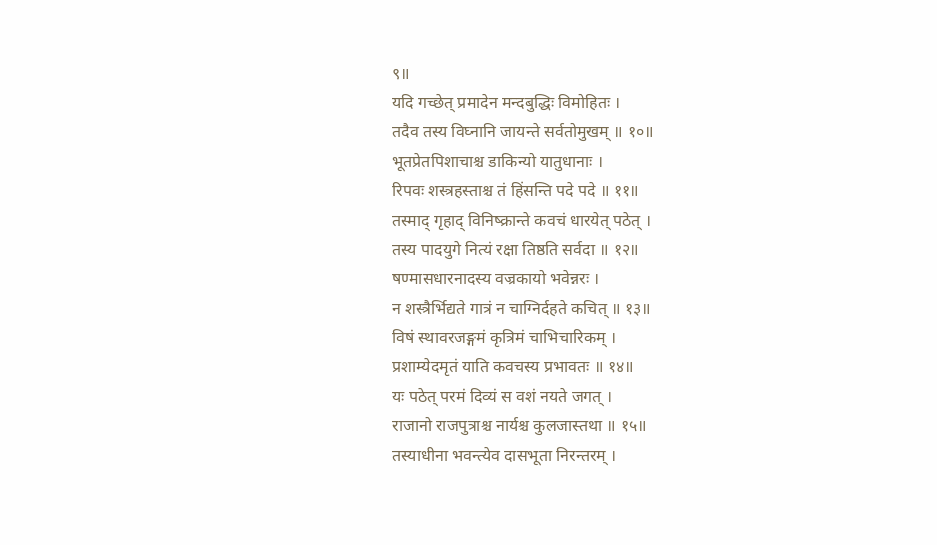९॥
यदि गच्छेत् प्रमादेन मन्दबुद्धिः विमोहितः ।
तदैव तस्य विघ्नानि जायन्ते सर्वतोमुखम् ॥ १०॥
भूतप्रेतपिशाचाश्च डाकिन्यो यातुधानाः ।
रिपवः शस्त्रहस्ताश्च तं हिंसन्ति पदे पदे ॥ ११॥
तस्माद् गृहाद् विनिष्क्रान्ते कवचं धारयेत् पठेत् ।
तस्य पादयुगे नित्यं रक्षा तिष्ठति सर्वदा ॥ १२॥
षण्मासधारनादस्य वज्रकायो भवेन्नरः ।
न शस्त्रैर्भिद्यते गात्रं न चाग्निर्दहते कचित् ॥ १३॥
विषं स्थावरजङ्गमं कृत्रिमं चाभिचारिकम् ।
प्रशाम्येदमृतं याति कवचस्य प्रभावतः ॥ १४॥
यः पठेत् परमं दिव्यं स वशं नयते जगत् ।
राजानो राजपुत्राश्च नार्यश्च कुलजास्तथा ॥ १५॥
तस्याधीना भवन्त्येव दासभूता निरन्तरम् ।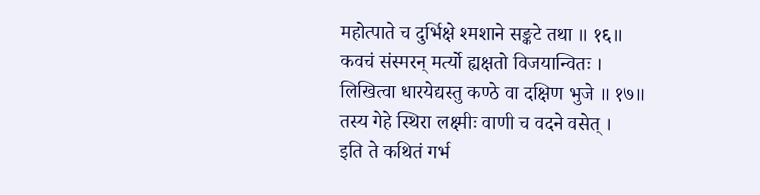महोत्पाते च दुर्भिक्षे श्मशाने सङ्कटे तथा ॥ १६॥
कवचं संस्मरन् मर्त्यो ह्यक्षतो विजयान्वितः ।
लिखित्वा धारयेद्यस्तु कण्ठे वा दक्षिण भुजे ॥ १७॥
तस्य गेहे स्थिरा लक्ष्मीः वाणी च वदने वसेत् ।
इति ते कथितं गर्भ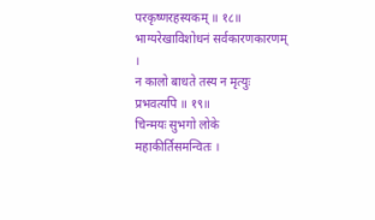परकृष्णरहस्यकम् ॥ १८॥
भाग्यरेखाविशोधनं सर्वकारणकारणम् ।
न कालो बाधते तस्य न मृत्युः प्रभवत्यपि ॥ १९॥
चिन्मयः सुभगो लोके महाकीर्तिसमन्वितः ।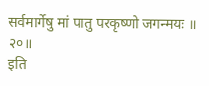सर्वमार्गेषु मां पातु परकृष्णो जगन्मयः ॥ २०॥
इति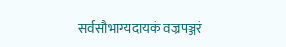सर्वसौभाग्यदायकं वज्रपञ्जरं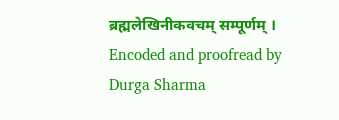ब्रह्मलेखिनीकवचम् सम्पूर्णम् ।
Encoded and proofread by Durga Sharma